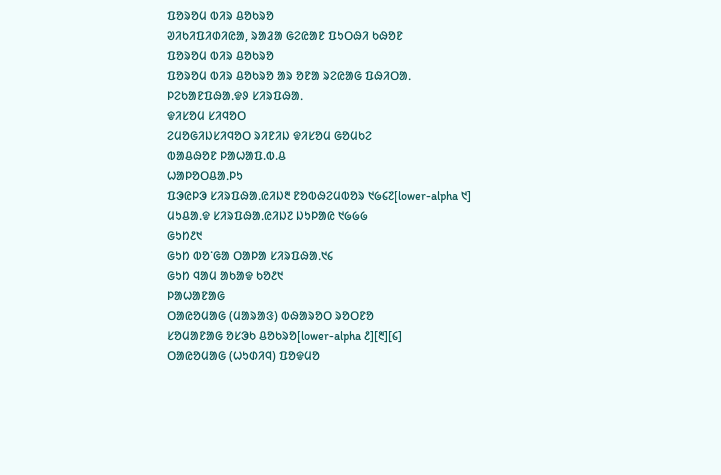ᱯᱚᱨᱚᱢ ᱵᱤᱨ ᱪᱚᱠᱨᱚ
ᱣᱤᱠᱤᱯᱤᱰᱤᱭᱟ, ᱨᱟᱲᱟ ᱜᱮᱭᱟᱱ ᱯᱩᱛᱷᱤ ᱠᱷᱚᱱ
ᱯᱚᱨᱚᱢ ᱵᱤᱨ ᱪᱚᱠᱨᱚ
ᱯᱚᱨᱚᱢ ᱵᱤᱨ ᱪᱚᱠᱨᱚ ᱟᱨ ᱚᱱᱟ ᱨᱮᱭᱟᱜ ᱯᱷᱤᱛᱟᱹ
ᱞᱮᱠᱟᱱᱯᱷᱟᱹᱫᱽ ᱥᱤᱨᱯᱷᱟᱹ
ᱫᱤᱥᱚᱢ ᱥᱤᱧᱚᱛ
ᱮᱢᱚᱜᱤᱡᱥᱤᱧᱚᱛ ᱨᱤᱱᱤᱡ ᱫᱤᱥᱚᱢ ᱜᱚᱢᱠᱮ
ᱵᱟᱪᱷᱚᱱ ᱞᱟᱦᱟᱯ.ᱵ.ᱪ
ᱦᱟᱞᱚᱛᱪᱟᱹᱞᱩ
ᱯᱳᱭᱞᱳ ᱥᱤᱨᱯᱷᱟᱹᱭᱤᱡ᱓ ᱱᱚᱵᱷᱮᱢᱵᱚᱨ ᱑᱙᱔᱗[lower-alpha ᱑]
ᱢᱩᱪᱟᱹᱫ ᱥᱤᱨᱯᱷᱟᱹᱭᱤᱡ᱗ ᱡᱩᱞᱟᱭ ᱑᱙᱙᱙
ᱜᱩᱴ᱒᱑
ᱜᱩᱴ ᱵᱚᱸᱜᱟ ᱛᱟᱞᱟ ᱥᱤᱨᱯᱷᱟᱹ᱑᱔
ᱜᱩᱴ ᱧᱟᱢ ᱟᱠᱟᱫ ᱠᱚ᱒᱑
ᱞᱟᱦᱟᱱᱟᱜ
ᱛᱟᱭᱚᱢᱟᱜ (ᱢᱟᱨᱟᱝ) ᱵᱷᱟᱨᱚᱛ ᱨᱚᱛᱱᱚ
ᱥᱚᱢᱟᱱᱟᱜ ᱚᱥᱳᱠ ᱪᱚᱠᱨᱚ[lower-alpha ᱒][᱓][᱔]
ᱛᱟᱭᱚᱢᱟᱜ (ᱦᱩᱰᱤᱧ) ᱯᱚᱫᱢᱚ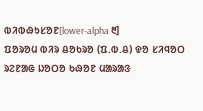ᱵᱤᱵᱷᱩᱥᱚᱱ[lower-alpha ᱓]
ᱯᱚᱨᱚᱢ ᱵᱤᱨ ᱪᱚᱠᱨᱚ (ᱯ.ᱵ.ᱪ) ᱫᱚ ᱥᱤᱧᱚᱛ ᱨᱮᱱᱟᱜ ᱡᱚᱛᱚ ᱠᱷᱚᱱ ᱢᱟᱨᱟᱝ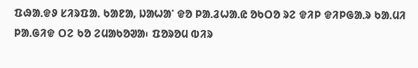ᱯᱷᱟᱹᱫᱽ ᱥᱤᱨᱯᱟᱹ ᱠᱟᱱᱟ, ᱡᱟᱦᱟᱸ ᱫᱚ ᱞᱟᱹᱲᱦᱟᱹᱭ ᱚᱠᱛᱚ ᱨᱮ ᱫᱤᱞ ᱫᱤᱞᱜᱟᱹᱨ ᱠᱟᱹᱢᱤ ᱞᱟᱹᱜᱤᱫ ᱛᱮ ᱠᱚ ᱮᱢᱟᱠᱚᱣᱟ᱾ ᱯᱚᱨᱚᱢ ᱵᱤᱨ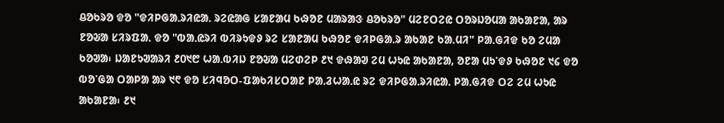ᱪᱚᱠᱨᱚ ᱫᱚ "ᱫᱤᱞᱜᱟᱹᱨᱤᱭᱟᱹ ᱨᱮᱭᱟᱜ ᱥᱟᱱᱟᱢ ᱠᱷᱚᱱ ᱢᱟᱨᱟᱝ ᱪᱚᱠᱨᱚ" ᱢᱮᱱᱛᱮᱭ ᱛᱚᱨᱡᱚᱢᱟ ᱟᱠᱟᱱᱟ, ᱟᱨ ᱱᱚᱶᱟ ᱥᱤᱨᱯᱟᱹ ᱫᱚ "ᱵᱟᱹᱭᱨᱤ ᱵᱤᱨᱩᱫᱽ ᱨᱮ ᱥᱟᱱᱟᱢ ᱠᱷᱚᱱ ᱫᱤᱞᱜᱟᱹᱨ ᱟᱠᱟᱱ ᱠᱟᱹᱢᱤ" ᱞᱟᱹᱜᱤᱫ ᱠᱚ ᱮᱢᱟ ᱠᱚᱣᱟ᱾ ᱡᱟᱱᱩᱣᱟᱨᱤ ᱒᱐᱑᱘ ᱦᱟᱹᱵᱤᱡ ᱱᱚᱶᱟ ᱢᱮᱰᱮᱞ ᱒᱑ ᱫᱷᱟᱣ ᱮᱢ ᱦᱩᱭ ᱟᱠᱟᱱᱟ, ᱚᱱᱟ ᱢᱩᱸᱫᱽ ᱠᱷᱚᱱ ᱑᱔ ᱫᱚ ᱵᱚᱸᱜᱟ ᱛᱟᱞᱟ ᱟᱨ ᱑᱖ ᱫᱚ ᱥᱤᱧᱚᱛ-ᱯᱟᱠᱤᱥᱛᱟᱱ ᱞᱟᱹᱲᱦᱟᱹᱭ ᱨᱮ ᱫᱤᱞᱜᱟᱹᱨᱤᱭᱟᱹ ᱞᱟᱹᱜᱤᱫ ᱛᱮ ᱮᱢ ᱦᱩᱭ ᱟᱠᱟᱱᱟ᱾ ᱒᱑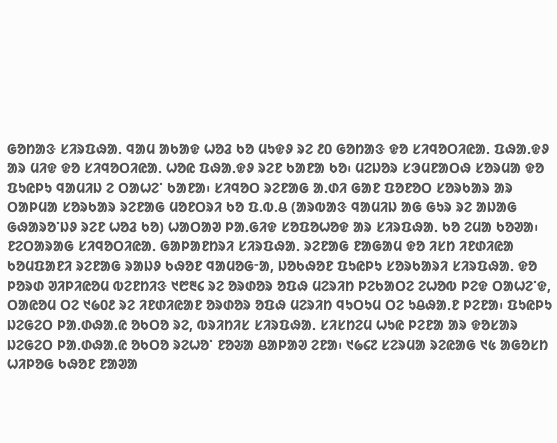ᱜᱚᱴᱟᱝ ᱥᱤᱨᱯᱷᱟᱹ ᱧᱟᱢ ᱟᱠᱟᱫ ᱦᱚᱲ ᱠᱚ ᱢᱩᱫᱽ ᱨᱮ ᱒᱐ ᱜᱚᱴᱟᱝ ᱫᱚ ᱥᱤᱧᱚᱛᱤᱭᱟᱹ ᱯᱷᱟᱹᱫᱽ ᱟᱨ ᱢᱤᱫ ᱫᱚ ᱥᱤᱧᱚᱛᱤᱭᱟᱹ ᱦᱚᱭ ᱯᱷᱟᱹᱫᱽ ᱨᱮᱱ ᱠᱟᱱᱟ ᱠᱚ᱾ ᱢᱮᱡᱚᱨ ᱥᱳᱢᱱᱟᱛᱷ ᱥᱚᱨᱢᱟ ᱫᱚ ᱯᱩᱭᱞᱩ ᱧᱟᱢᱤᱡ ᱮ ᱛᱟᱦᱮᱸ ᱠᱟᱱᱟ᱾ ᱥᱤᱧᱚᱛ ᱨᱮᱱᱟᱜ ᱟᱹᱰᱤ ᱜᱟᱱ ᱯᱚᱱᱚᱛ ᱥᱚᱨᱠᱟᱨ ᱟᱨ ᱛᱟᱞᱢᱟ ᱥᱚᱨᱠᱟᱨ ᱨᱮᱱᱟᱜ ᱢᱚᱱᱛᱨᱤ ᱠᱚ ᱯ.ᱵ.ᱪ (ᱟᱨᱵᱟᱝ ᱧᱟᱢᱤᱡ ᱟᱜ ᱜᱩᱨ ᱨᱮ ᱟᱡᱟᱜ ᱜᱷᱟᱨᱚᱸᱡᱽ ᱨᱮᱱ ᱦᱚᱲ ᱠᱚ) ᱦᱟᱛᱟᱣ ᱞᱟᱹᱜᱤᱫ ᱥᱚᱯᱚᱦᱚᱫ ᱟᱨ ᱥᱤᱨᱯᱷᱟᱹ ᱠᱚ ᱮᱢᱟ ᱠᱚᱣᱟ᱾
ᱱᱮᱛᱟᱨᱟᱜ ᱥᱤᱧᱚᱛᱤᱭᱟᱹ ᱜᱟᱞᱟᱱᱴᱨᱤ ᱥᱤᱨᱯᱷᱟᱹ ᱨᱮᱱᱟᱜ ᱱᱟᱜᱟᱢ ᱫᱚ ᱤᱥᱴ ᱤᱱᱰᱤᱭᱟ ᱠᱚᱢᱯᱟᱱᱤ ᱨᱮᱱᱟᱜ ᱨᱟᱡᱽ ᱠᱷᱚᱱ ᱧᱟᱢᱚᱜᱼᱟ, ᱡᱚᱠᱷᱚᱱ ᱯᱩᱭᱞᱩ ᱥᱚᱨᱠᱟᱨᱤ ᱥᱤᱨᱯᱷᱟᱹ ᱫᱚ ᱞᱚᱨᱰ ᱣᱤᱞᱤᱭᱚᱢ ᱵᱮᱱᱴᱤᱝ ᱑᱘᱓᱔ ᱨᱮ ᱚᱨᱰᱚᱨ ᱚᱯᱷ ᱢᱮᱨᱤᱴ ᱞᱮᱠᱟᱛᱮ ᱮᱦᱚᱵ ᱞᱮᱫ ᱛᱟᱦᱮᱸᱫ, ᱛᱟᱭᱚᱢ ᱛᱮ ᱑᱙᱐᱒ ᱨᱮ ᱤᱱᱰᱤᱭᱟᱱ ᱚᱨᱰᱚᱨ ᱚᱯᱷ ᱢᱮᱨᱤᱴ ᱧᱩᱛᱩᱢ ᱛᱮ ᱩᱪᱷᱟᱹᱱ ᱞᱮᱱᱟ᱾ ᱯᱩᱭᱞᱩ ᱡᱮᱜᱮᱛ ᱞᱟᱹᱰᱷᱟᱹᱭ ᱚᱠᱛᱚ ᱨᱮ, ᱵᱨᱤᱴᱤᱥ ᱥᱤᱨᱯᱷᱟᱹ ᱥᱤᱥᱴᱮᱢ ᱦᱩᱭ ᱞᱮᱱᱟ ᱟᱨ ᱫᱚᱥᱟᱨ ᱡᱮᱜᱮᱛ ᱞᱟᱹᱰᱷᱟᱹᱭ ᱚᱠᱛᱚ ᱨᱮᱦᱚᱸ ᱱᱚᱶᱟ ᱪᱟᱞᱟᱣ ᱮᱱᱟ᱾ ᱑᱙᱔᱗ ᱥᱮᱨᱢᱟ ᱨᱮᱭᱟᱜ ᱑᱕ ᱟᱜᱚᱥᱴ ᱦᱤᱞᱚᱜ ᱠᱷᱚᱱ ᱱᱟᱣᱟ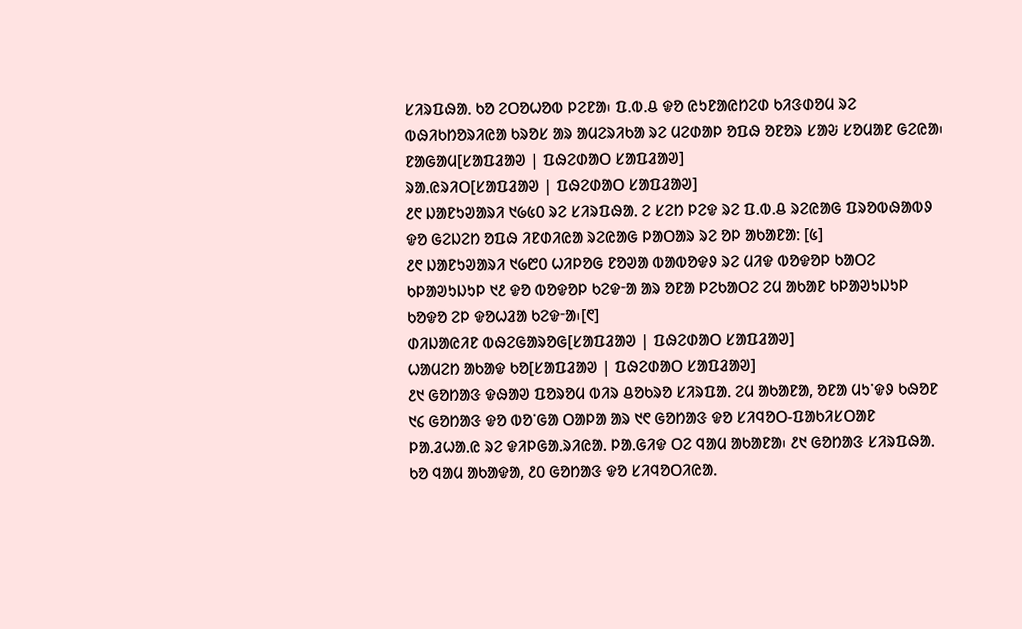ᱥᱤᱨᱯᱷᱟᱹ ᱠᱚ ᱮᱛᱚᱦᱚᱵ ᱞᱮᱱᱟ᱾ ᱯ.ᱵ.ᱪ ᱫᱚ ᱭᱩᱱᱟᱭᱴᱮᱰ ᱠᱤᱝᱰᱚᱢ ᱨᱮ ᱵᱷᱤᱠᱴᱚᱨᱤᱭᱟ ᱠᱨᱚᱥ ᱟᱨ ᱟᱢᱮᱨᱤᱠᱟ ᱨᱮ ᱢᱮᱰᱟᱞ ᱚᱯᱷ ᱚᱱᱚᱨ ᱥᱟᱶ ᱥᱚᱢᱟᱱ ᱜᱮᱭᱟ᱾
ᱱᱟᱜᱟᱢ[ᱥᱟᱯᱲᱟᱣ | ᱯᱷᱮᱰᱟᱛ ᱥᱟᱯᱲᱟᱣ]
ᱨᱟᱹᱭᱨᱤᱛ[ᱥᱟᱯᱲᱟᱣ | ᱯᱷᱮᱰᱟᱛ ᱥᱟᱯᱲᱟᱣ]
᱒᱖ ᱡᱟᱱᱩᱣᱟᱨᱤ ᱑᱙᱕᱐ ᱨᱮ ᱥᱤᱨᱯᱷᱟᱹ ᱮ ᱥᱮᱴ ᱞᱮᱫ ᱨᱮ ᱯ.ᱵ.ᱪ ᱨᱮᱭᱟᱜ ᱯᱨᱚᱵᱷᱟᱵᱽ ᱫᱚ ᱜᱮᱡᱮᱴ ᱚᱯᱷ ᱤᱱᱰᱤᱭᱟ ᱨᱮᱭᱟᱜ ᱞᱟᱛᱟᱨ ᱨᱮ ᱚᱞ ᱟᱠᱟᱱᱟ: [᱕]
᱒᱖ ᱡᱟᱱᱩᱣᱟᱨᱤ ᱑᱙᱘᱐ ᱦᱤᱞᱚᱜ ᱱᱚᱣᱟ ᱵᱟᱵᱚᱫᱽ ᱨᱮ ᱢᱤᱫ ᱵᱚᱫᱚᱞ ᱠᱟᱛᱮ ᱠᱞᱟᱣᱩᱡᱩᱞ ᱑᱒ ᱫᱚ ᱵᱚᱫᱚᱞ ᱠᱮᱫᱼᱟ ᱟᱨ ᱚᱱᱟ ᱞᱮᱠᱟᱛᱮ ᱮᱢ ᱟᱠᱟᱱ ᱠᱞᱟᱣᱩᱡᱩᱞ ᱠᱚᱫᱚ ᱮᱞ ᱫᱚᱦᱲᱟ ᱠᱮᱫᱼᱟ᱾[᱖]
ᱰᱤᱡᱟᱭᱤᱱ ᱵᱷᱮᱜᱟᱨᱚᱜ[ᱥᱟᱯᱲᱟᱣ | ᱯᱷᱮᱰᱟᱛ ᱥᱟᱯᱲᱟᱣ]
ᱦᱟᱢᱮᱴ ᱟᱠᱟᱫ ᱠᱚ[ᱥᱟᱯᱲᱟᱣ | ᱯᱷᱮᱰᱟᱛ ᱥᱟᱯᱲᱟᱣ]
᱒᱑ ᱜᱚᱴᱟᱝ ᱫᱷᱟᱣ ᱯᱚᱨᱚᱢ ᱵᱤᱨ ᱪᱚᱠᱨᱚ ᱥᱤᱨᱯᱟᱹ ᱮᱢ ᱟᱠᱟᱱᱟ, ᱚᱱᱟ ᱢᱩᱸᱫᱽ ᱠᱷᱚᱱ ᱑᱔ ᱜᱚᱴᱟᱝ ᱫᱚ ᱵᱚᱸᱜᱟ ᱛᱟᱞᱟ ᱟᱨ ᱑᱖ ᱜᱚᱴᱟᱝ ᱫᱚ ᱥᱤᱧᱚᱛ-ᱯᱟᱠᱤᱥᱛᱟᱱ ᱞᱟᱹᱲᱦᱟᱹᱭ ᱨᱮ ᱫᱤᱞᱜᱟᱹᱨᱤᱭᱟᱹ ᱞᱟᱹᱜᱤᱫ ᱛᱮ ᱧᱟᱢ ᱟᱠᱟᱱᱟ᱾ ᱒᱑ ᱜᱚᱴᱟᱝ ᱥᱤᱨᱯᱷᱟᱹ ᱠᱚ ᱧᱟᱢ ᱟᱠᱟᱫᱟ, ᱒᱐ ᱜᱚᱴᱟᱝ ᱫᱚ ᱥᱤᱧᱚᱛᱤᱭᱟᱹ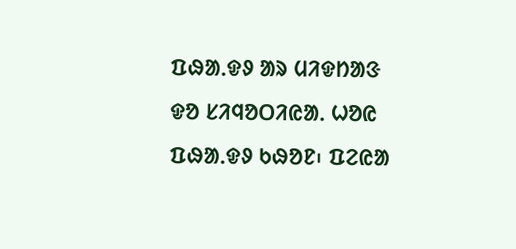ᱯᱷᱟᱹᱫᱽ ᱟᱨ ᱢᱤᱫᱴᱟᱝ ᱫᱚ ᱥᱤᱧᱚᱛᱤᱭᱟᱹ ᱦᱚᱭ ᱯᱷᱟᱹᱫᱽ ᱠᱷᱚᱱ᱾ ᱯᱮᱭᱟ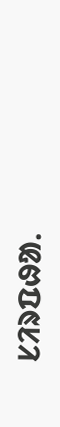ᱥᱤᱨᱯᱷᱟᱹ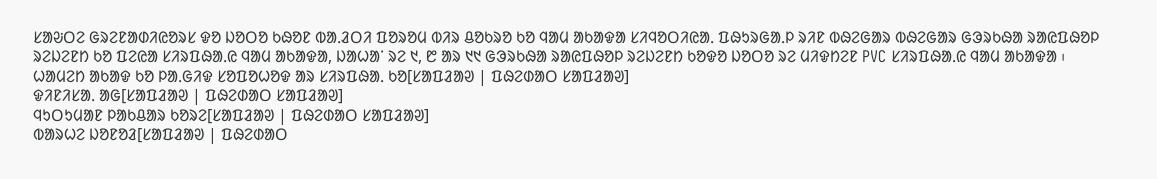ᱥᱟᱶᱛᱮ ᱜᱨᱮᱱᱟᱰᱤᱭᱚᱨᱥ ᱫᱚ ᱡᱚᱛᱚ ᱠᱷᱚᱱ ᱵᱟᱹᱲᱛᱤ ᱯᱚᱨᱚᱢ ᱵᱤᱨ ᱪᱚᱠᱨᱚ ᱠᱚ ᱧᱟᱢ ᱟᱠᱟᱫᱟ ᱥᱤᱧᱚᱛᱤᱭᱟᱹ ᱯᱷᱩᱨᱜᱟᱹᱞ ᱨᱤᱱ ᱵᱷᱮᱜᱟᱨ ᱵᱷᱮᱜᱟᱨ ᱜᱳᱨᱠᱷᱟ ᱨᱟᱭᱯᱷᱚᱞ ᱨᱮᱡᱮᱱᱴ ᱠᱚ ᱯᱮᱭᱟ ᱥᱤᱨᱯᱷᱟᱹᱭ ᱧᱟᱢ ᱟᱠᱟᱫᱟ, ᱡᱟᱦᱟᱸ ᱨᱮ ᱑, ᱘ ᱟᱨ ᱑᱑ ᱜᱳᱨᱠᱷᱟ ᱨᱟᱭᱯᱷᱚᱞ ᱨᱮᱡᱮᱱᱴ ᱠᱚᱫᱚ ᱡᱚᱛᱚ ᱨᱮ ᱢᱤᱫᱴᱮᱱ PVC ᱥᱤᱨᱯᱷᱟᱹᱭ ᱧᱟᱢ ᱟᱠᱟᱫᱟ ᱾
ᱦᱟᱢᱮᱴ ᱟᱠᱟᱫ ᱠᱚ ᱞᱟᱹᱜᱤᱫ ᱥᱚᱯᱚᱦᱚᱫ ᱟᱨ ᱥᱤᱨᱯᱷᱟᱹ ᱠᱚ[ᱥᱟᱯᱲᱟᱣ | ᱯᱷᱮᱰᱟᱛ ᱥᱟᱯᱲᱟᱣ]
ᱫᱤᱱᱤᱥᱟᱹ ᱟᱜ[ᱥᱟᱯᱲᱟᱣ | ᱯᱷᱮᱰᱟᱛ ᱥᱟᱯᱲᱟᱣ]
ᱧᱩᱛᱩᱢᱟᱱ ᱞᱟᱠᱪᱟᱨ ᱠᱚᱨᱮ[ᱥᱟᱯᱲᱟᱣ | ᱯᱷᱮᱰᱟᱛ ᱥᱟᱯᱲᱟᱣ]
ᱵᱟᱨᱦᱮ ᱡᱚᱱᱚᱲ[ᱥᱟᱯᱲᱟᱣ | ᱯᱷᱮᱰᱟᱛ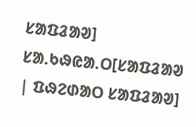ᱥᱟᱯᱲᱟᱣ]
ᱥᱟᱹᱠᱷᱭᱟᱹᱛ[ᱥᱟᱯᱲᱟᱣ | ᱯᱷᱮᱰᱟᱛ ᱥᱟᱯᱲᱟᱣ]